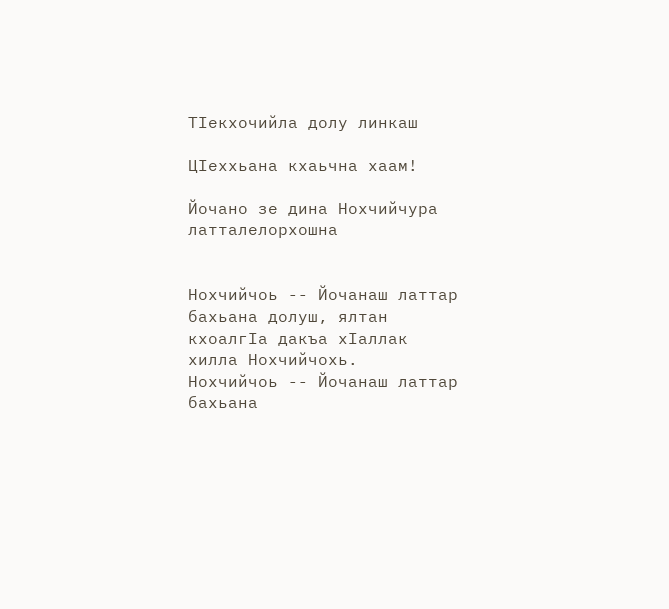ТIекхочийла долу линкаш

ЦIеххьана кхаьчна хаам!

Йочано зе дина Нохчийчура латталелорхошна


Нохчийчоь -- Йочанаш латтар бахьана долуш, ялтан кхоалгIа дакъа хIаллак хилла Нохчийчохь.
Нохчийчоь -- Йочанаш латтар бахьана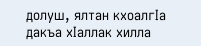долуш, ялтан кхоалгIа дакъа хIаллак хилла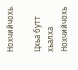Нохчийчохь.

Цхьа бутт хьалха Нохчийчохь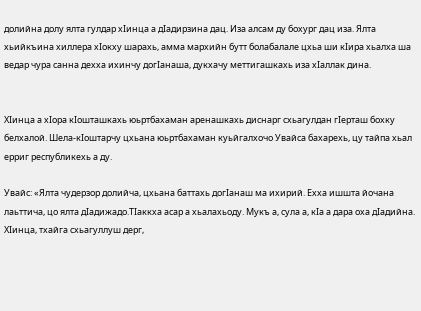долийна долу ялта гулдар хIинца а дIадирзина дац. Иза алсам ду бохург дац иза. Ялта хьийкъина хиллера хIокху шарахь, амма мархийн бутт болабалале цхьа ши кIира хьалха ша ведар чура санна дехха ихинчу догIанаша, дукхачу меттигашкахь иза хIаллак дина.


ХIинца а хIора кIошташкахь юьртбахаман аренашкахь диснарг схьагулдан гIерташ бохку белхалой. Шела-кIоштарчу цхьана юьртбахаман куьйгалхочо Увайса бахарехь, цу тайпа хьал ерриг республикехь а ду.

Увайс: «Ялта чудерзор долийча, цхьана баттахь догIанаш ма ихирий. Ехха ишшта йочана лаьттича, цо ялта дIадижадо.ТIаккха асар а хьалахьоду. Мукъ а, сула а, кIа а дара оха дIадийна. ХIинца, тхайга схьагуллуш дерг,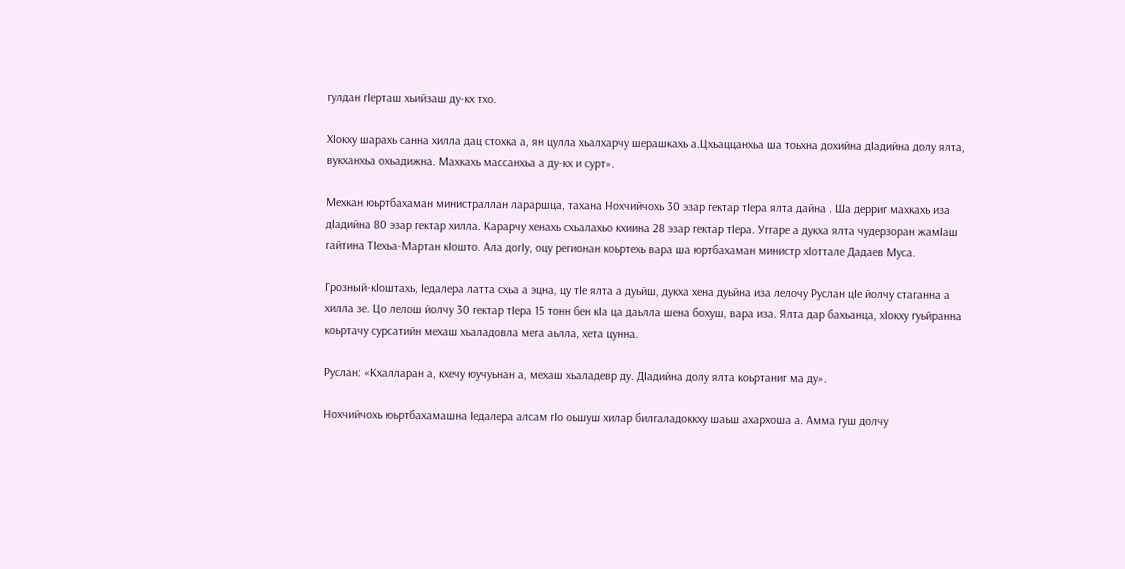гулдан гIерташ хьийзаш ду-кх тхо.

ХIокху шарахь санна хилла дац стохка а, ян цулла хьалхарчу шерашкахь а.Цхьаццанхьа ша тоьхна дохийна дIадийна долу ялта, вукханхьа охьадижна. Махкахь массанхьа а ду-кх и сурт».

Мехкан юьртбахаман министраллан лараршца, тахана Нохчийчохь 30 эзар гектар тIера ялта дайна . Ша дерриг махкахь иза дIадийна 80 эзар гектар хилла. Карарчу хенахь схьалахьо кхиина 28 эзар гектар тIера. Уггаре а дукха ялта чудерзоран жамIаш гайтина ТIехьа-Мартан кIошто. Ала догIу, оцу регионан коьртехь вара ша юртбахаман министр хIоттале Дадаев Муса.

Грозный-кIоштахь, Iедалера латта схьа а эцна, цу тIе ялта а дуьйш, дукха хена дуьйна иза лелочу Руслан цIе йолчу стаганна а хилла зе. Цо лелош йолчу 30 гектар тIера 15 тонн бен кIа ца даьлла шена бохуш, вара иза. Ялта дар бахьанца, хIокху гуьйранна коьртачу сурсатийн мехаш хьаладовла мега аьлла, хета цунна.

Руслан: «Кхалларан а, кхечу юучуьнан а, мехаш хьаладевр ду. ДIадийна долу ялта коьртаниг ма ду».

Нохчийчохь юьртбахамашна Iедалера алсам гIо оьшуш хилар билгаладоккху шаьш ахархоша а. Амма гуш долчу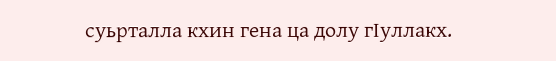суьрталла кхин гена ца долу гIуллакх.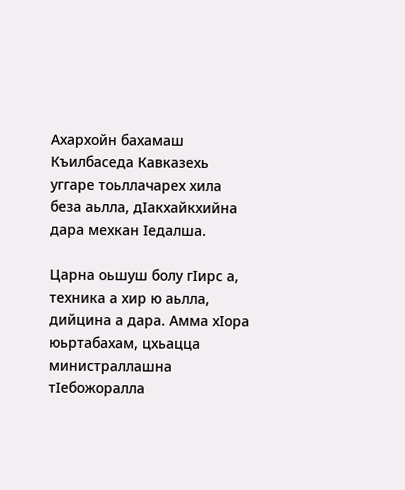Ахархойн бахамаш Къилбаседа Кавказехь уггаре тоьллачарех хила беза аьлла, дIакхайкхийна дара мехкан Iедалша.

Царна оьшуш болу гIирс а, техника а хир ю аьлла, дийцина а дара. Амма хIора юьртабахам, цхьацца министраллашна тIебожоралла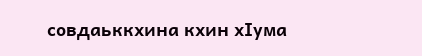совдаьккхина кхин хIума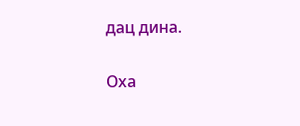дац дина.

Оха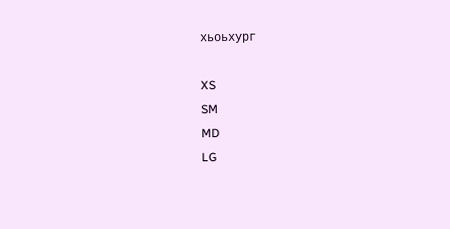хьоьхург

XS
SM
MD
LG